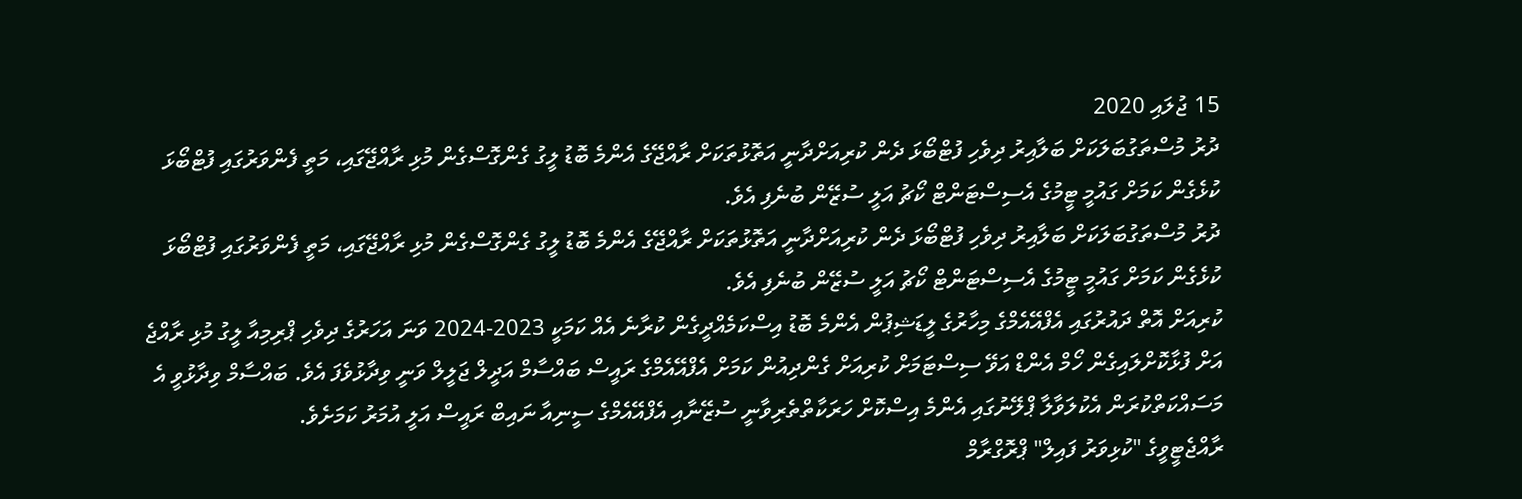15 ޖުލައި 2020
ދުރު މުސްތަގުބަލަކަށް ބަލާއިރު ދިވެހި ފުޓްބޯޅަ ދެން ކުރިއަށްދާނީ އަތޮޅުތަކަށް ރާއްޖޭގެ އެންމެ ބޮޑު ލީގު ގެންގޮސްގެން މުޅި ރާއްޖޭގައި، މަތީ ފެންވަރުގައި ފުޓްބޯޅަ ކުޅެގެން ކަމަށް ގައުމީ ޓީމުގެ އެސިސްޓަންޓް ކޯޗު އަލީ ސުޒޭން ބުނެފި އެވެ.
ދުރު މުސްތަގުބަލަކަށް ބަލާއިރު ދިވެހި ފުޓްބޯޅަ ދެން ކުރިއަށްދާނީ އަތޮޅުތަކަށް ރާއްޖޭގެ އެންމެ ބޮޑު ލީގު ގެންގޮސްގެން މުޅި ރާއްޖޭގައި، މަތީ ފެންވަރުގައި ފުޓްބޯޅަ ކުޅެގެން ކަމަށް ގައުމީ ޓީމުގެ އެސިސްޓަންޓް ކޯޗު އަލީ ސުޒޭން ބުނެފި އެވެ.
ކުރިއަށް އޮތް ދައުރުގައި އެފްއޭއެމްގެ މިހާރުގެ ލީޑަޝިޕުން އެންމެ ބޮޑު އިސްކަމެއްދީގެން ކުރާނެ އެއް ކަމަކީ 2023-2024 ވަނަ އަހަރުގެ ދިވެހި ޕްރިމިއާ ލީގު މުޅި ރާއްޖެ އަށް ފުޅާކޮށްލައިގެން ހޯމް އެންޑް އަވޭ ސިސްޓަމަށް ކުރިއަށް ގެންދިއުން ކަމަށް އެފްއޭއެމްގެ ރައީސް ބައްސާމް އަދީލް ޖަލީލް ވަނީ ވިދާޅުވެފަ އެވެ. ބައްސާމް ވިދާޅުވީ އެ މަސައްކަތްކުރަން އެކުލަވާލާ ޕްލޭނުގައި އެންމެ އިސްކޮށް ހަރަކާތްތެރިވާނީ ސުޒޭނާއި އެފްއޭއެމްގެ ސީނިއާ ނައިބް ރައީސް އަލީ އުމަރު ކަމަށެވެ.
ރާއްޖެޓީވީގެ "ކުޅިވަރު ފައިލް" ޕްރޮގްރާމް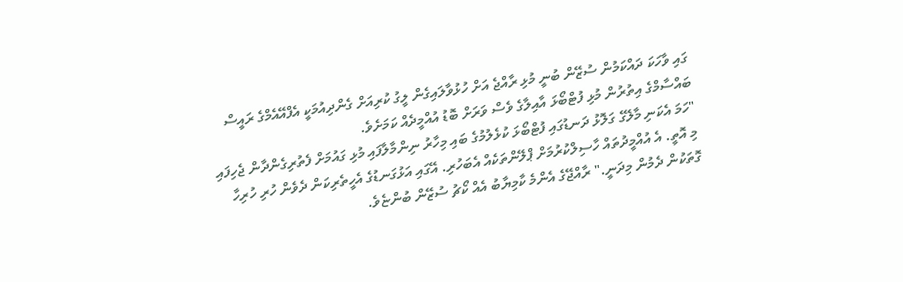ގައި ވާހަކަ ދައްކަމުން ސުޒޭން ބުނީ މުޅި ރާއްޖެ އަށް ހުޅުވާލައިގެން ލީގު ކުރިއަށް ގެންދިއުމަކީ އެފްއޭއެމްގެ ރައީސް ބައްސާމްގެ އިތުރުން މުޅި ފުޓްބޯޅަ އާއިލާގެ ވެސް ވަރަށް ބޮޑު އުއްމީދެއް ކަމަށެވެ.
"ހަމަ އެކަނި މާލޭގެ ގަލޮޅު ދަނޑުގައި ފުޓްބޯޅަ ކުޅެލުމުގެ ބައި މިހާރު ނިންމާލާފައި މުޅި ގައުމަށް ފެތުރިގެންދާން ޖެހިފައި މި އޮތީ. އެ އުއްމީދުތައް ހާސިލްކުރުމަށް ޕްލޭންތަކެއް އެބަހުރި. އޭގައި އަޅުގަނޑުގެ އެހީތެރިކަން ދެވެން ހުރި ހުރިހާ ގޮތަކުން ދެމުން މިދަނީ." ރާއްޖޭގެ އެންމެ ކާމިޔާބު އެއް ކޯޗު ސުޒޭން ބުންޏެވެ.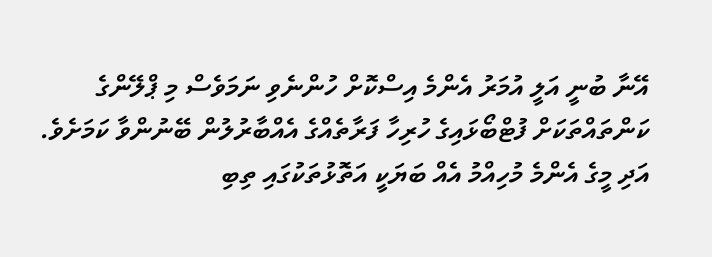އޭނާ ބުނީ އަލީ އުމަރު އެންމެ އިސްކޮށް ހުންނެވި ނަމަވެސް މި ޕްލޭންގެ ކަންތައްތަކަށް ފުޓްބޯޅައިގެ ހުރިހާ ފަރާތެއްގެ އެއްބާރުލުން ބޭނުންވާ ކަމަށެވެ. އަދި މީގެ އެންމެ މުހިއްމު އެއް ބަޔަކީ އަތޮޅުތަކުގައި ތިބި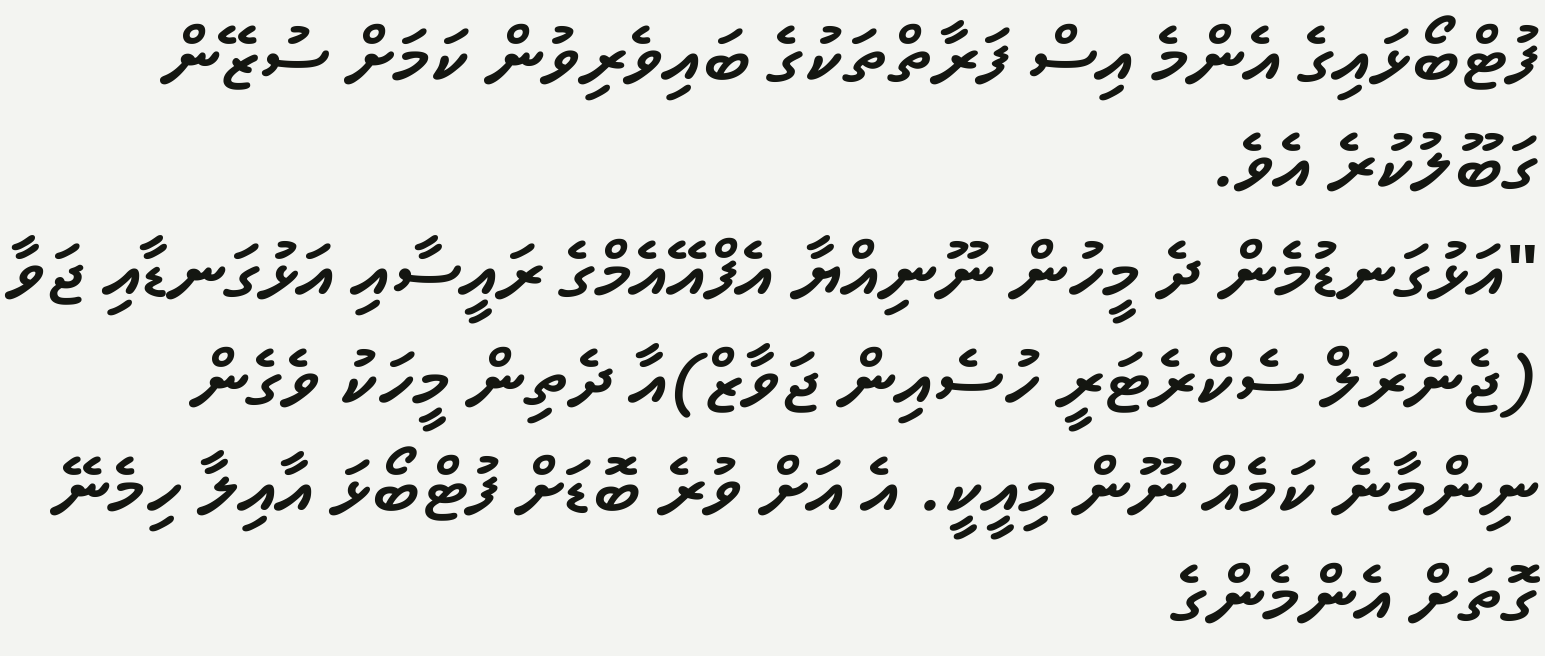ފުޓްބޯޅައިގެ އެންމެ އިސް ފަރާތްތަކުގެ ބައިވެރިވުން ކަމަށް ސުޒޭން ގަބޫލުކުރެ އެވެ.
"އަޅުގަނޑުމެން ދެ މީހުން ނޫނިއްޔާ އެފްއޭއެމްގެ ރައީސާއި އަޅުގަނޑާއި ޖަވާ (ޖެނެރަލް ސެކްރެޓަރީ ހުސެއިން ޖަވާޒް)އާ ދެތިން މީހަކު ވެގެން ނިންމާނެ ކަމެއް ނޫން މިއީކީ. އެ އަށް ވުރެ ބޮޑަށް ފުޓްބޯޅަ އާއިލާ ހިމެނޭ ގޮތަށް އެންމެންގެ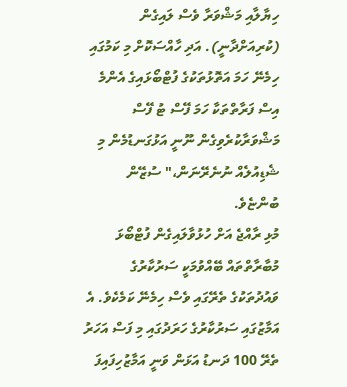ހިޔާލާއި މަޝްވަރާ ވެސް ލައިގެން (ކުރިއަށްދާނީ). އަދި ހާއްސަކޮށް މި ކަމުގައި ހިމެނޭ ހަމަ އަތޮޅުތަކުގެ ފުޓްބޯޅައިގެ އެންމެ އިސް ފަރާތްތަކާ ހަމަ ފޭސް ޓު ފޭސް މަޝްވަރާކުރެވިގެން ނޫނީ އަޅުގަނޑުމެން މި ޝެޑިއުލެއް ނުނެރޭނަން،" ސުޒޭން ބުންޏެވެ.
މުޅި ރާއްޖެ އަށް ހުޅުވާލައިގެން ފުޓްބޯޅަ މުބާރާތްތައް ބޭއްވުމަކީ ސަރުކާރުގެ ވައުދުތަކުގެ ތެރޭގައި ވެސް ހިމެނޭ ކަމެކެވެ. އެ އަމާޒުގައި ސަރުކާރުގެ ހަރަދުގައި މި ފަސް އަހަރު ތެރޭ 100 ދަނޑު އަޅަން ވަނީ އަމާޒުހިފައިފަ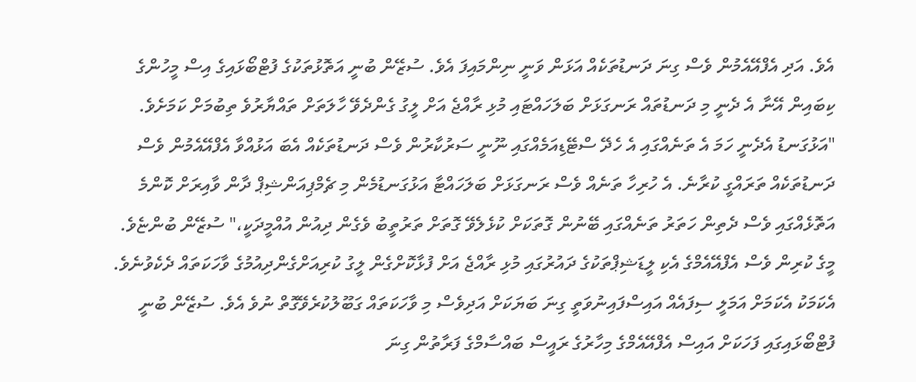އެވެ. އަދި އެފްއޭއެމުން ވެސް ގިނަ ދަނޑުތަކެއް އަޅަން ވަނީ ނިންމައިފަ އެވެ. ސުޒޭން ބުނީ އަތޮޅުތަކުގެ ފުޓްބޯޅައިގެ އިސް މީހުންގެ ކިބައިން އޭނާ އެ ދެނީ މި ދަނޑުތައް ރަނގަޅަށް ބަލަހައްޓައި މުޅި ރާއްޖެ އަށް ލީގު ގެންދެވޭ ހާލަތަށް ތައްޔާރުވެ ތިބުމަށް ކަމަށެވެ.
"އަޅުގަނޑު އެދެނީ ހަމަ އެ ތަނެއްގައި އެ ހެދޭ ސްޓޭޑިއަމެއްގައި ނޫނީ ސަރުކާރުން ވެސް ދަނޑުތަކެއް އެބަ އަޅުއްވާ އެފްއޭއެމުން ވެސް ދަނޑުތަކެއް ތަރައްގީ ކުރާނެ. އެ ހުރިހާ ތަނެއް ވެސް ރަނގަޅަށް ބަލަހައްޓާ އަޅުގަނޑުމެން މި ޗެމްޕިއަންޝިޕް ދާން ވާއިރަށް ކޮންމެ އަތޮޅެއްގައި ވެސް ދެތިން ހަތަރު ތަނެއްގައި ބޭނުން ގޮތަކަށް ކުޅެލެވޭ ގޮތަށް ތަރުތީބު ވެގެން ދިއުން އުއްމީދަކީ،" ސުޒޭން ބުންޏެވެ.
މީގެ ކުރިން ވެސް އެފްއޭއެމްގެ އެކި ލީޑަޝިޕްތަކުގެ ދައުރުގައި މުޅި ރާއްޖެ އަށް ފުޅާކޮށްގެން ލީގު ކުރިއަށްގެންދިއުމުގެ ވާހަކަތައް ދެކެވުނެވެ. އެކަމަކު އެކަމަށް އަމަލީ ސިފައެއް އައިސްފައިނުވަތީ ގިނަ ބަޔަކަށް އަދިވެސް މި ވާހަކަތައް ގަބޫލުކުރެވޭގޮތް ނުވެ އެވެ. ސުޒޭން ބުނީ ފުޓްބޯޅައިގައި ފަހަކަށް އައިސް އެފްއޭއެމްގެ މިހާރުގެ ރައީސް ބައްސާމްގެ ފަރާތުން ގިނަ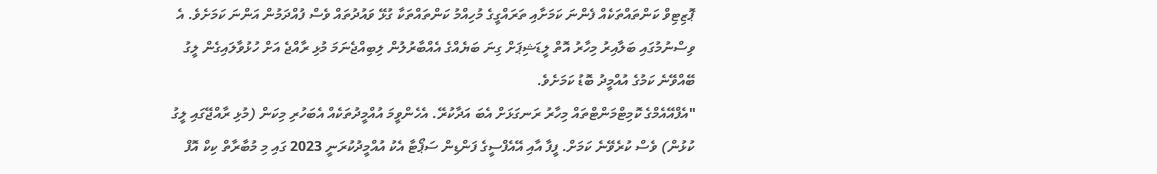ޕޮޒިޓިވް ކަންތައްތަކެއް ފެންނަ ކަމަށާއި ތަރައްގީގެ މުހިއްމު ކަންތައްތަކާ ގުޅޭ ވައުދުތައް ވެސް ފުއްދަމުން އަންނަ ކަމަށެވެ. އެ ވިސްނުމުގައި ބަލާއިރު މިހާރު އޮތް ލީޑަޝިޕަށް ގިނަ ބަޔެއްގެ އެއްބާރުލުން ލިބިއްޖެނަމަ މުޅި ރާއްޖެ އަށް ހުޅުވާލައިގެން ލީގު ބޭއްވޭނެ ކަމުގެ އުއްމީދު ބޮޑު ކަމަށެވެ.
"އެފްއޭއެމްގެ ކޮމިޓްމަންޓްތައް މިހާރު ރަނގަޅަށް އެބަ އަދާކުރޭ. އެހެންވީމަ އުއްމީދުތަކެއް އެބަހުރި މިކަން (މުޅި ރާއްޖޭގައި ލީގު ކުޅުން) ވެސް ކުރެވޭނެ ކަމަށް. ފީފާ އާއި އޭއެފްސީގެ ފަންޑިން ސަޕޯޓާ އެކު އުއްމީދުކުރަނީ 2023 ގައި މި މުބާރާތް ކިކް އޮފް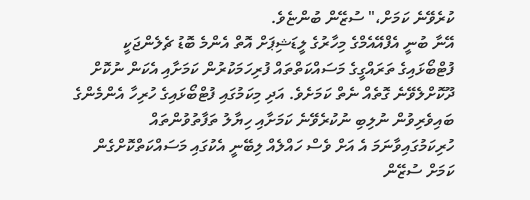ކުރެވޭނެ ކަމަށް،" ސުޒޭން ބުންޏެވެ.
އޭނާ ބުނީ އެފްއޭއެމްގެ މިހާރުގެ ލީޑަޝިޕަށް އޮތް އެންމެ ބޮޑު ޗެލެންޖަކީ ފުޓްބޯޅައިގެ ތަރައްގީގެ މަސައްކަތްތައް ފުރިހަމަކުރުން ކަމަށާއި އެކަން ނުކޮށް ދޫކޮށްލެވޭނެ ގޮތެއް ނެތް ކަމަށެވެ. އަދި މިކަމުގައި ފުޓްބޯޅައިގެ ހުރިހާ އެންމެންގެ ބައިވެރިވުން ނުލިބި ނުކުރެވޭނެ ކަމަށާއި ހިޔާލު ތަފާތުވުންތައް ހުރިކަމުގައިވާނަމަ އެ އަށް ވެސް ހައްލެއް ލިބޭނީ އެކުގައި މަސައްކަތްކޮށްގެން ކަމަށް ސުޒޭން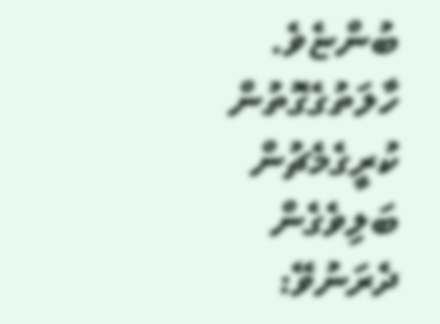ބުންޏެވެ.
ހާލަތުގެގޮތުން ކުރީގެމެޗުން ބަލިވެގެން ދެރަނުވޭ: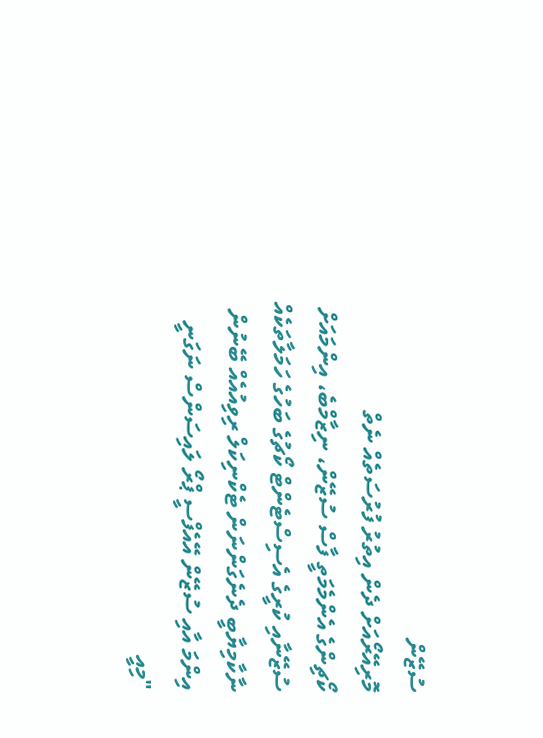ސުޒޭން
މޮރިއޭރޯއަށް ދެން އިތުރު ފުރުސަތެއް ނެތް
ކޯޗިންގެ އެންމެމަތީ ފާސް ސުޒޭން، ނިޒާމްބެ، އިންމައަށް
ސުޒޭނާއި ކުރީގެ އެސިސްޓެންޓް ކޯޗުގެ ބަހުގެ ހަމަލާތަކެއް
ނާކާމިޔާބީ ދެނެގަންނަން ޓެކްނިކަލް ރިވިއުއެއް ބޭނުން
އިންމަ އާއި ސުޒޭން އޭއެފްސީ ޕްރޯ ލައިސަންސް ނަގަނީ
"މިއީ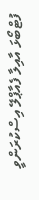ފުޓްބޯޅަ އާއިލާ ފެއާޕްލޭ އިސްކުރަންވީ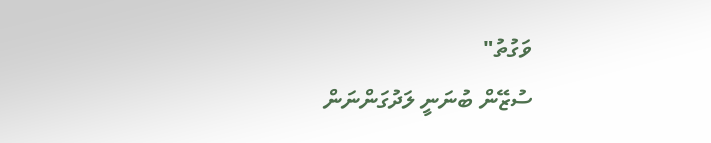ވަގުތު"
ސުޒޭން ބުނަނީ ލަދުގަންނަން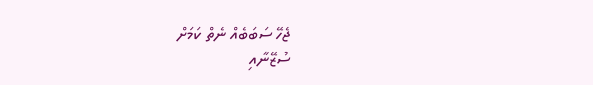ޖެހޭ ސަބަބެއް ނެތް ކަމަށް
ސުޒޭނާއި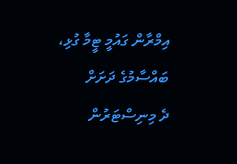އިމްރާން ގައުމީ ޓީމާ ގުޅި، ބައްސާމުގެ ދަށަށް
ދެ މިނިސްޓަރުން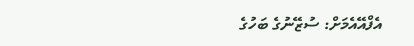އެފްއޭއެމަށް: ސުޒޭނުގެ ބަހުގެ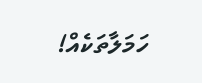ހަމަލާތަކެއް!